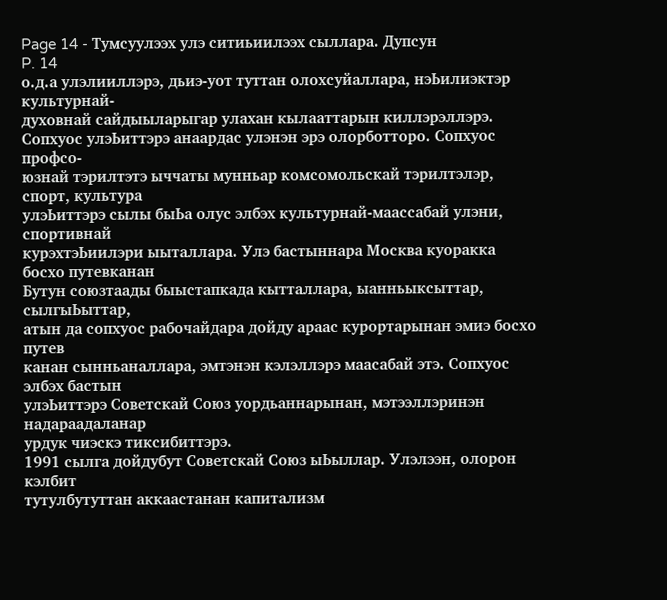Page 14 - Тумсуулээх улэ ситиьиилээх сыллара. Дупсун
P. 14
о.д.а улэлииллэрэ, дьиэ-уот туттан олохсуйаллара, нэЬилиэктэр культурнай-
духовнай сайдыыларыгар улахан кылааттарын киллэрэллэрэ.
Сопхуос улэЬиттэрэ анаардас улэнэн эрэ олорботторо. Сопхуос профсо-
юзнай тэрилтэтэ ыччаты мунньар комсомольскай тэрилтэлэр, спорт, культура
улэЬиттэрэ сылы быЬа олус элбэх культурнай-маассабай улэни, спортивнай
курэхтэЬиилэри ыыталлара. Улэ бастыннара Москва куоракка босхо путевканан
Бутун союзтаады быыстапкада кытталлара, ыанньыксыттар, сылгыЬыттар,
атын да сопхуос рабочайдара дойду араас курортарынан эмиэ босхо путев
канан сынньаналлара, эмтэнэн кэлэллэрэ маасабай этэ. Сопхуос элбэх бастын
улэЬиттэрэ Советскай Союз уордьаннарынан, мэтээллэринэн надараадаланар
урдук чиэскэ тиксибиттэрэ.
1991 сылга дойдубут Советскай Союз ыЬыллар. Улэлээн, олорон кэлбит
тутулбутуттан аккаастанан капитализм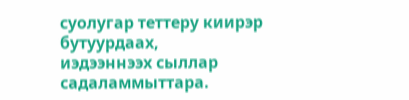суолугар теттеру киирэр бутуурдаах,
иэдээннээх сыллар садаламмыттара.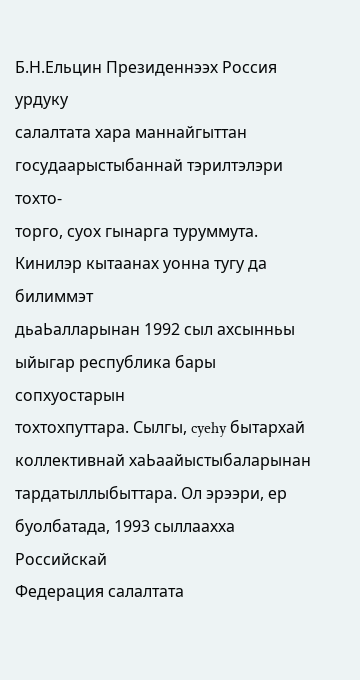Б.Н.Ельцин Президеннээх Россия урдуку
салалтата хара маннайгыттан госудаарыстыбаннай тэрилтэлэри тохто-
торго, суох гынарга туруммута. Кинилэр кытаанах уонна тугу да билиммэт
дьаЬалларынан 1992 сыл ахсынньы ыйыгар республика бары сопхуостарын
тохтохпуттара. Сылгы, cyehy бытархай коллективнай хаЬаайыстыбаларынан
тардатыллыбыттара. Ол эрээри, ер буолбатада, 1993 сыллаахха Российскай
Федерация салалтата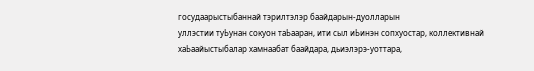госудаарыстыбаннай тэрилтэлэр баайдарын-дуолларын
уллэстии туЬунан сокуон таЬааран, ити сыл иЬинэн сопхуостар, коллективнай
хаЬаайыстыбалар хамнаабат баайдара, дьиэлэрэ-уоттара,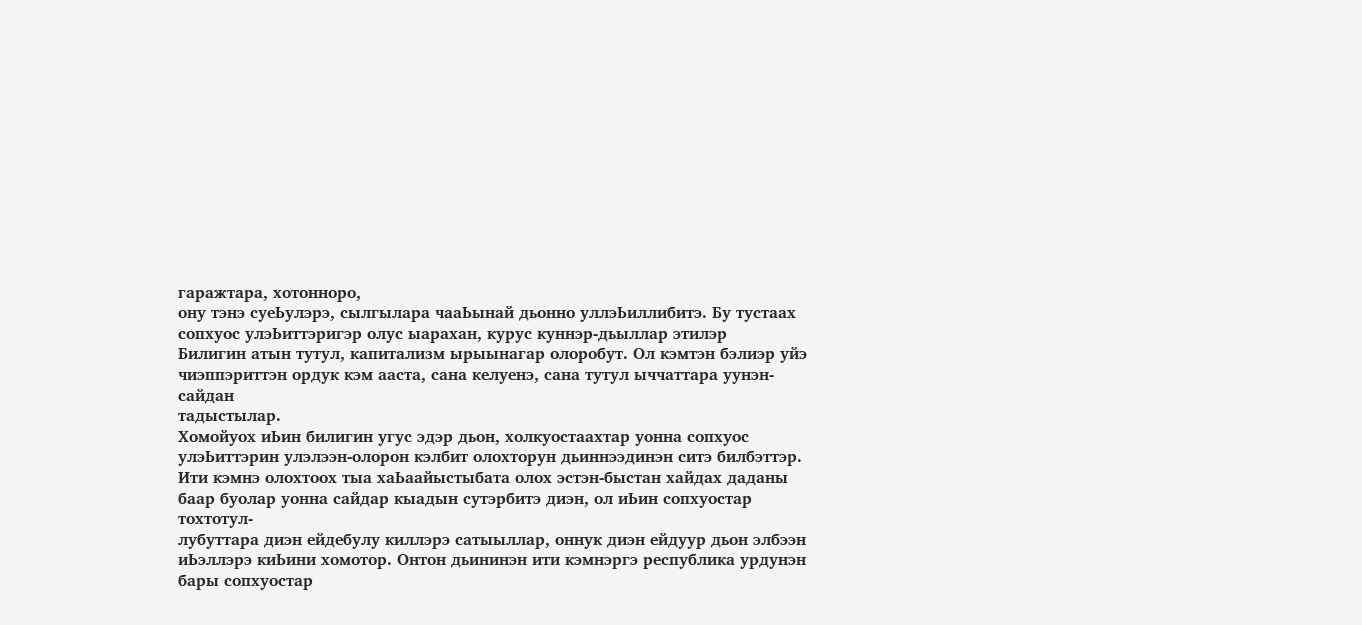гаражтара, хотонноро,
ону тэнэ суеЬулэрэ, сылгылара чааЬынай дьонно уллэЬиллибитэ. Бу тустаах
сопхуос улэЬиттэригэр олус ыарахан, курус куннэр-дьыллар этилэр
Билигин атын тутул, капитализм ырыынагар олоробут. Ол кэмтэн бэлиэр уйэ
чиэппэриттэн ордук кэм ааста, сана келуенэ, сана тутул ыччаттара уунэн-сайдан
тадыстылар.
Хомойуох иЬин билигин угус эдэр дьон, холкуостаахтар уонна сопхуос
улэЬиттэрин улэлээн-олорон кэлбит олохторун дьиннээдинэн ситэ билбэттэр.
Ити кэмнэ олохтоох тыа хаЬаайыстыбата олох эстэн-быстан хайдах даданы
баар буолар уонна сайдар кыадын сутэрбитэ диэн, ол иЬин сопхуостар тохтотул-
лубуттара диэн ейдебулу киллэрэ сатыыллар, оннук диэн ейдуур дьон элбээн
иЬэллэрэ киЬини хомотор. Онтон дьининэн ити кэмнэргэ республика урдунэн
бары сопхуостар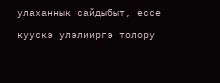улаханнык сайдыбыт, ессе куускэ улэлииргэ толору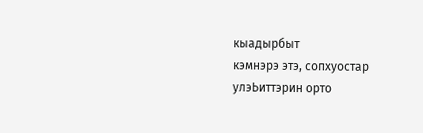кыадырбыт
кэмнэрэ этэ, сопхуостар улэЬиттэрин орто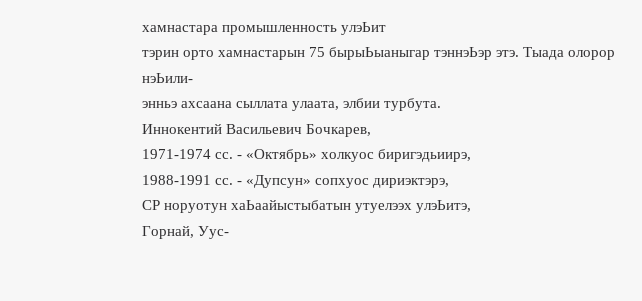хамнастара промышленность улэЬит
тэрин орто хамнастарын 75 бырыЬыаныгар тэннэЬэр этэ. Тыада олорор нэЬили-
энньэ ахсаана сыллата улаата, элбии турбута.
Иннокентий Васильевич Бочкарев,
1971-1974 сс. - «Октябрь» холкуос биригэдьиирэ,
1988-1991 сс. - «Дупсун» сопхуос дириэктэрэ,
СР норуотун хаЬаайыстыбатын утуелээх улэЬитэ,
Горнай, Уус-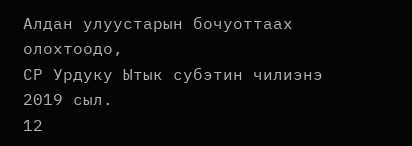Алдан улуустарын бочуоттаах олохтоодо,
СР Урдуку Ытык субэтин чилиэнэ
2019 сыл.
12